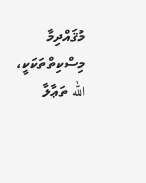މުޤައްދިމާ
މިސްކިތްތަކަކީ، الله ތަޢާލާ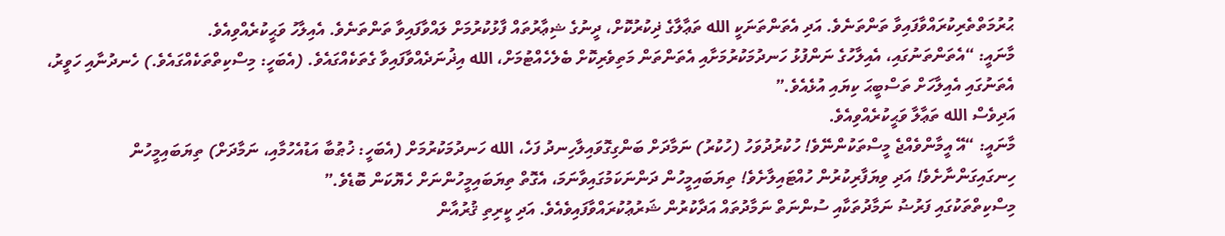ޙުރުމަތްތެރިކުރައްވާފައިވާ ތަންތަނެވެ. އަދި އެތަންތަނަކީ الله ތަޢާލާގެ ޛިކުރުކޮށް، ދީނުގެ ޝިޢާރުތައް ފާޅުކުރުމަށް ލައްވާފައިވާ ތަންތަނެވެ. އެއިލާހު ވަޙީކުރެއްވިއެވެ.
މާނައީ: “އެތަންތަނުގައި، އެއިލާހުގެ ނަންފުޅު ހަނދުމަކުރުމަށާއި އެތަންތަން މަތިވެރިކޮށް ބެލެހެއްޓުމަށް، الله އިޛުނަދެއްވާފައިވާ ގެތަކެއްގައެވެ. (އެބަހީ: މިސްކިތްތަކެއްގައެވެ.) ހެނދުނާއި ހަވީރު، އެތަނުގައި އެއިލާހަށް ތަސްބީޙަ ކިޔައި އުޅެއެވެ.”
އަދިވެސް الله ތަޢާލާ ވަޙީކުރެއްވިއެވެ.
މާނައީ: “އޭ އީމާންވެއްޖެ މީސްތަކުންނޭވެ! ހުކުރުދުވަހު (ހުކުރު) ނަމާދަށް ބަންގިގޮވައިލާހިނދު ފަހެ، الله ހަނދުމަކުރުމަށް (އެބަހީ: ޚުޠުބާ އަޑުއެހުމާއި، ނަމާދަށް) ތިޔަބައިމީހުން ހިނގައިގަންނާށެވެ! އަދި ވިޔަފާރިކުރުން ހުއްޓައިލާށެވެ! ތިޔަބައިމީހުން ދަންނަކަމުގައިވާނަމަ، އެގޮތް ތިޔަބައިމީހުންނަށް ހެޔޮކަން ބޮޑެވެ.”
މިސްކިތްތަކުގައި ފަރުޟު ނަމާދުތަކާއި ސުންނަތް ނަމާދުތައް އަދާކުރުން ޝަރުޢުކުރައްވާފައިވެއެވެ. އަދި ކީރިތި ޤުރުއާން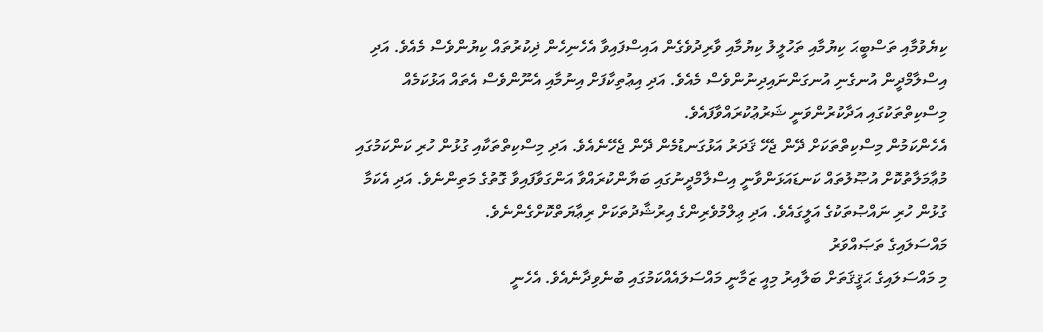ކިޔެވުމާއި ތަސްބީޙަ ކިޔުމާއި ތަހުލީލު ކިޔުމާއި ވާރިދުވެގެން އައިސްފައިވާ އެހެނިހެން ޛިކުރުތައް ކިޔުންވެސް މެއެވެ. އަދި އިސްލާމްދީން އުނގެނި އުނގަންނައިދިނުންވެސް މެއެވެ. އަދި އިޢުތިކާފަށް އިނުމާއި އެނޫންވެސް އެތައް އަޅުކަމެއް މިސްކިތްތަކުގައި އަދާކުރުންވަނީ ޝަރުޢުކުރައްވާފައެވެ.
އެހެންކަމުން މިސްކިތްތަކަށް ދޭން ޖެހޭ ޤަދަރު އަޅުގަނޑުމެން ދޭން ޖެހޭނެއެވެ. އަދި މިސްކިތްތަކާއި ގުޅުން ހުރި ކަންކަމުގައި މުޢާމަލާތުކޮށް އުޞޫލުތައް ކަނޑައަޅަންވާނީ އިސްލާމްދީނުގައި ބަޔާންކުރައްވާ އަންގަވާފައިވާ ގޮތުގެ މަތިންނެވެ. އަދި އެކަމާ ގުޅުން ހުރި ނައްޞުތަކުގެ އަލީގައެވެ. އަދި ޢިލްމުވެރިންގެ އިރުޝާދުތަކަށް ރިޢާޔަތްކޮށްގެންނެވެ.
މައްސަލައިގެ ތަޞައްވަރު
މި މައްސަލައިގެ ޙަޤީޤަތަށް ބަލާއިރު މިއީ ޒަމާނީ މައްސަލައެއްކަމުގައި ބުނެވިދާނެއެވެ. އެހެނީ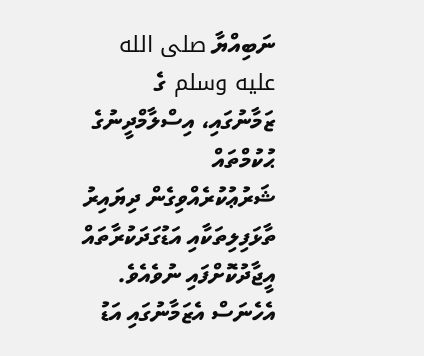ނަބިއްޔާ صلى الله عليه وسلم ގެ ޒަމާނުގައި، އިސްލާމްދީނުގެ ޙުކުމްތައް ޝަރުޢުކުރެއްވިގެން ދިޔައިރު ތާޅަފިލިތަކާއި އަޑުގަދަކުރާތައް އީޖާދުކޮށްފައި ނުވެއެވެ. އެހެނަސް އެޒަމާނުގައި އަޑު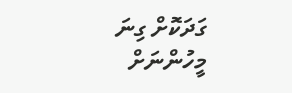ގަދަކޮށް ގިނަ މީހުންނަށް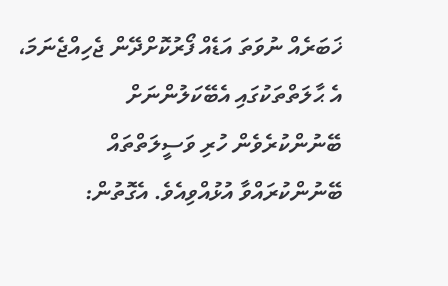ޚަބަރެއް ނުވަތަ އަޑެއް ފޯރުކޮށްދޭން ޖެހިއްޖެނަމަ، އެ ޙާލަތްތަކުގައި އެބޭކަލުންނަށް ބޭނުންކުރެވެން ހުރި ވަސީލަތްތައް ބޭނުންކުރައްވާ އުޅުއްވިއެވެ. އެގޮތުން: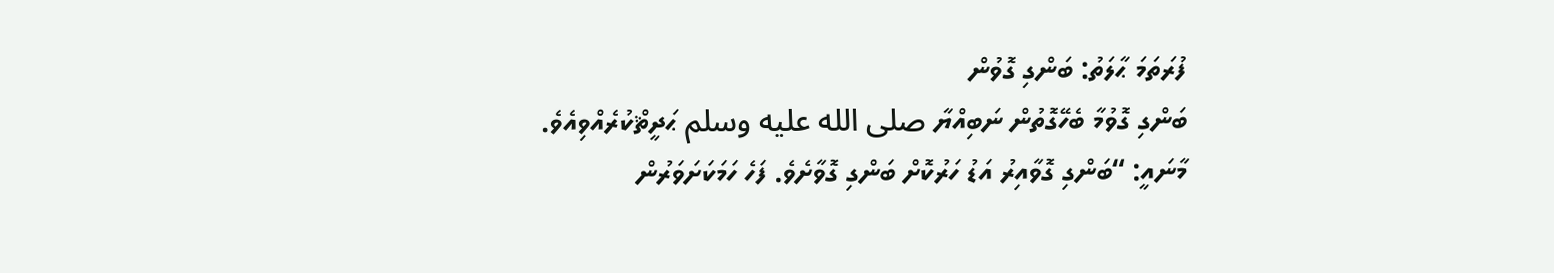ފުރަތަމަ ޙާލަތު: ބަންގި ގޮވުން
ބަންގި ގޮވުމާ ބެހޭގޮތުން ނަބިއްޔާ صلى الله عليه وسلم ޙަދީޘްކުރެއްވިއެވެ.
މާނައީ: “ބަންގި ގޮވާއިރު އަޑު ހަރުކޮށް ބަންގި ގޮވާށެވެ. ފަހެ ހަމަކަށަވަރުން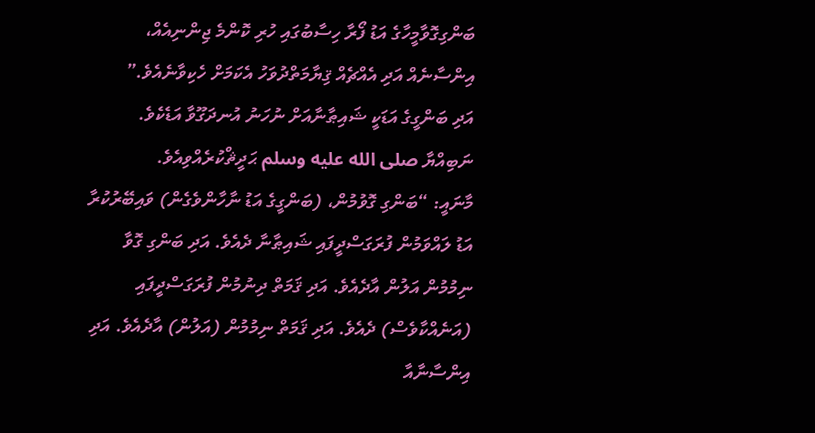ބަންގިގޮވާމީހާގެ އަޑު ފޯރާ ހިސާބުގައި ހުރި ކޮންމެ ޖިންނިއެއް، އިންސާނެއް އަދި އެއްޗެއް ޤިޔާމަތްދުވަހު އެކަމަށް ހެކިވާނެއެވެ.”
އަދި ބަންގީގެ އަޑަކީ ޝައިޠާނާއަށް ނުހަނު އުނދަގޫވާ އަޑެކެވެ. ނަބިއްޔާ صلى الله عليه وسلم ޙަދީޘްކުރެއްވިއެވެ.
މާނައީ: “ބަންގި ގޮވުމުން، (ބަންގީގެ އަޑު ނާހާންވެގެން) ވައިބޭރުކުރާ އަޑު ލައްވަމުން ފުރަގަސްދީފައި ޝައިޠާނާ ދެއެވެ. އަދި ބަންގި ގޮވާ ނިމުމުން އަލުން އާދެއެވެ. އަދި ޤަމަތް ދިނުމުން ފުރަގަސްދީފައި (އަނެއްކާވެސް) ދެއެވެ. އަދި ޤަމަތް ނިމުމުން (އަލުން) އާދެއެވެ. އަދި އިންސާނާއާ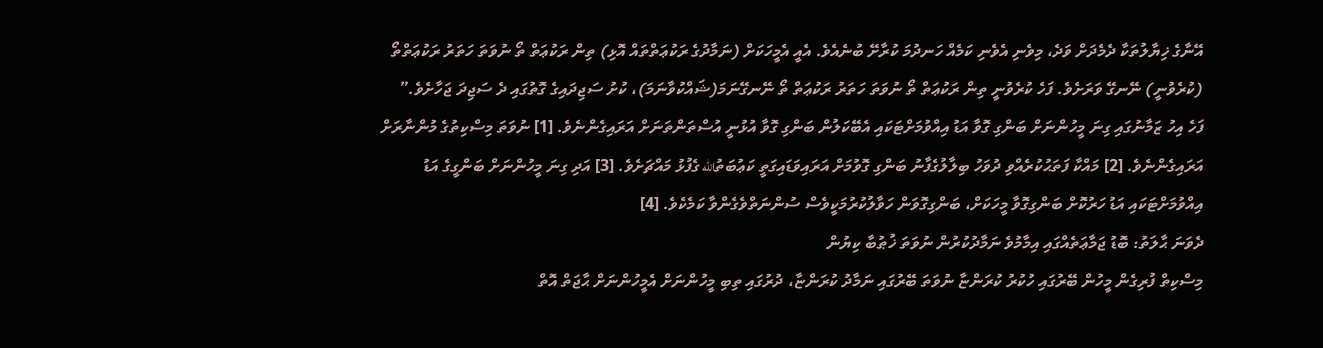އޭނާގެ ޚިޔާލުތަކާ ދެމެދަށް ވަދެ، މިވެނި އެވެނި ކަމެއް ހަނދުމަ ކުރާށޭ ބުނެއެވެ. އެއީ އެމީހަކަށް (ނަމާދުގެ ރަކުޢަތްތައް އޮޅި) ތިން ރަކުޢަތް ތޯ ނުވަތަ ހަތަރު ރަކުޢަތްތޯ (ކުރެވުނީ) ނޭނގޭ ވަރަށެވެ. ފަހެ ކުރެވުނީ ތިން ރަކުޢަތް ތޯ ނުވަތަ ހަތަރު ރަކުޢަތް ތޯ ނޭނގޭނަމަ(ޝައްކުވާނަމަ)، ކުށު ސަޖިދައިގެ ގޮތުގައި ދެ ސަޖިދަ ޖަހާށެވެ.”
ފަހެ އިހު ޒަމާނުގައި ގިނަ މީހުންނަށް ބަންގި ގޮވާ އަޑު އިއްވުމަށްޓަކައި އެބޭކަލުން ބަންގި ގޮވާ އުޅުނީ އުސްތަންތަނަށް އަރައިގެންނެވެ. [1] ނުވަތަ މިސްކިތުގެ މުންނާރަށް އަރައިގެންނެވެ. [2] މައްކާ ފަތަޙުކުރެއްވި ދުވަހު ބިލާލުގެފާނު ބަންގި ގޮވުމަށް އަރައިވަޑައިގަތީ ކަޢުބަތުالله ގެފުޅު މައްޗަށެވެ. [3] އަދި ގިނަ މީހުންނަށް ބަންގީގެ އަޑު އިއްވުމަށްޓަކައި އަޑު ހަރުކޮށް ބަންގިގޮވާ މީހަކަށް، ބަންގިގޮވަން ހަވާލުކުރުމަކީވެސް ސުންނަތްވެގެންވާ ކަމެކެވެ. [4]
ދެވަނަ ޙާލަތު: ބޮޑު ޖަމާޢަތެއްގައި އިމާމުވެ ނަމާދުކުރުން ނުވަތަ ޚުޠުބާ ކިޔުން
މިސްކިތް ފުރިގެން މީހުން ބޭރުގައި ހުކުރު ކުރަންޏާ ނުވަތަ ބޭރުގައި ނަމާދު ކުރަންޏާ، ދުރުގައި ތިބި މީހުންނަށް އެމީހުންނަށް ޙާޖަތް އޮތް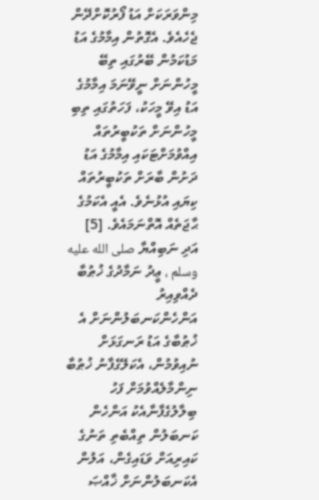މިންވަރަކަށް އަޑު ފޯރުކޮށްދޭން ޖެހެއެވެ. އެގޮތުން އިމާމުގެ އަޑު މަޑުކަމުން ބޭރުގައި ތިބޭ މީހުންނަށް ނީވޭނަމަ އިމާމުގެ އަޑު އިވޭ މީހަކު، ފަހަތުގައި ތިބި މީހުންނަށް ތަކުބީރުތައް އިއްވުމަށްޓަކައި އިމާމުގެ އަޑު ދަށުން ބާރަށް ތަކުބީރުތައް ކިޔައި އުޅުނެވެ. އެއީ އެކަމުގެ ޙާޖަތެއް އޮތްނަމައެވެ. [5]
އަދި ނަބިއްޔާ صلى الله عليه وسلم ، ޢީދު ނަމާދުގެ ޚުޠުބާ ދެއްވިއިރު އަންހެންކަނބަލުންނަށް އެ ޚުޠުބާގެ އަޑު ރަނގަޅަށް ނުއިވުމުން، އެކަލޭގެފާނު ޚުޠުބާ ނިންމާލެއްވުމަށް ފަހު ބިލާލުގެފާނާއެކު އަންހެން ކަނބަލުން ތިއްބެތި ތަނުގެ ކައިރިއަށް ވަޑައިގެން، އަލުން އެކަނބަލުންނަށް ޚާއްޞަ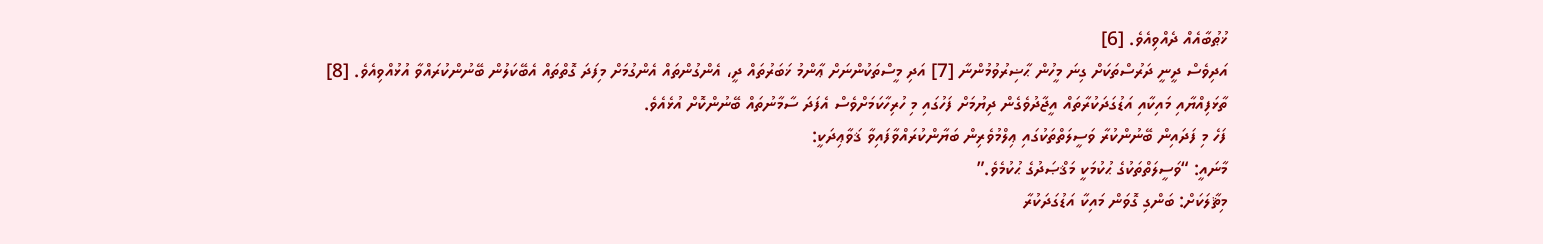ޚުޠުބާއެއް ދެއްވިއެވެ. [6]
އަދިވެސް ދީނީ ދަރުސްތަކަށް ގިނަ މީހުން ޙާޟިރުވުމުންނާ [7] އަދި މީސްތަކުންނަށް ޢާންމު ޚަބަރުތައް ދީ، އެންގުންތައް އެންގުމަށް މިފަދަ ގޮތްތައް އެބޭކަލުން ބޭނުންކުރައްވާ އުޅުއްވިއެވެ. [8]
ތާޅަފިއްޔާއި މައިކާއި އަޑުގަދަކުރާތައް އީޖާދުވެގެން ދިޔުމަށް ފަހުގައި މި ހުރިހާކަމަށްވެސް އެފަދަ ސާމާނުތައް ބޭނުންކޮށް އުޅެއެވެ.
ފަހެ މި ފަދައިން ބޭނުންކުރާ ވަސީލަތްތަކުގައި ޢިލްމުވެރިން ބަޔާންކުރައްވާފައިވާ ޤަވާޢިދަކީ:
މާނައީ: “ވަސީލަތްތަކުގެ ޙުކުމަކީ މަޤްޞަދުގެ ޙުކުމެވެ.”
މިޘާލަކަށް: ބަންގި ގޮވަން މައިކާ އަޑުގަދަކުރާ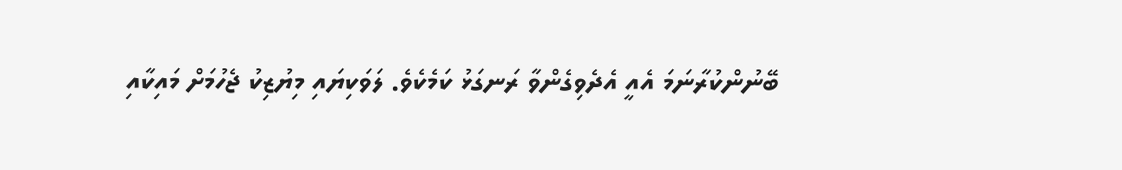ބޭނުންކުރާނަމަ އެއީ އެދެވިގެންވާ ރަނގަޅު ކަމެކެވެ. ލަވަކިޔައި މިޔުޒިކު ޖެހުމަށް މައިކާއި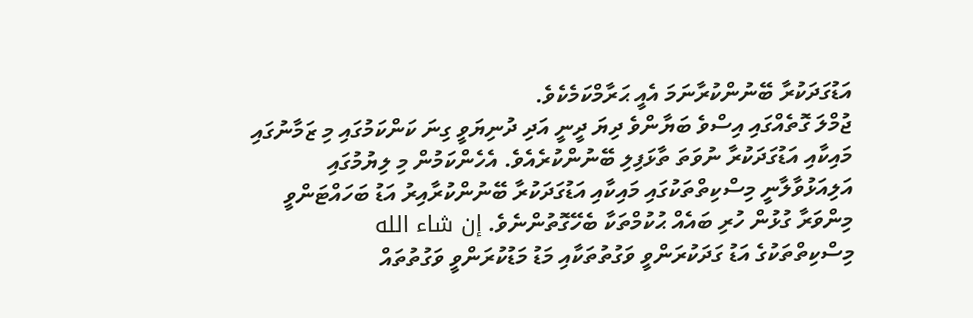އަޑުގަދަކުރާ ބޭނުންކުރާނަމަ އެއީ ޙަރާމްކަމެކެވެ.
ޖުމްލަ ގޮތެއްގައި އިސްވެ ބަޔާންވެ ދިޔަ ދީނީ އަދި ދުނިޔަވީ ގިނަ ކަންކަމުގައި މި ޒަމާނުގައި މައިކާއި އަޑުގަދަކުރާ ނުވަތަ ތާޅަފިލި ބޭނުންކުރެއެވެ. އެހެންކަމުން މި ލިޔުމުގައި އަލިއަޅުވާލާނީ މިސްކިތްތަކުގައި މައިކާއި އަޑުގަދަކުރާ ބޭނުންކުރާއިރު އަޑު ބަހައްޓަންވީ މިންވަރާ ގުޅުން ހުރި ބައެއް ޙުކުމްތަކާ ބެހޭގޮތުންނެވެ. إن شاء الله
މިސްކިތްތަކުގެ އަޑު ގަދަކުރަންވީ ވަގުތުތަކާއި މަޑު މަޑުކުރަންވީ ވަގުތުތައް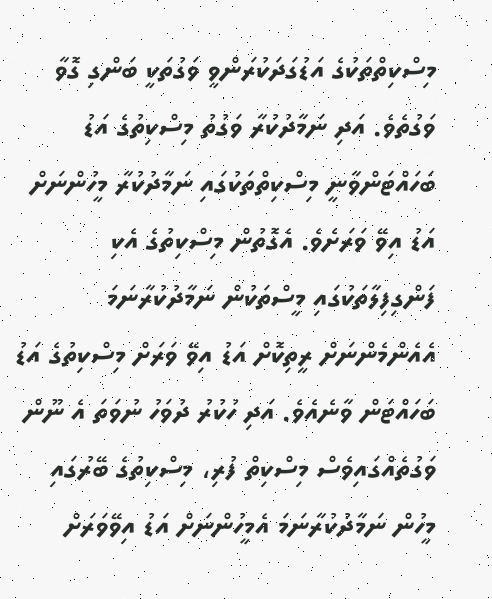މިސްކިތްތަކުގެ އަޑުގަދަކުރަންވީ ވަގުތަކީ ބަންގި ގޮވާ ވަގުތެވެ. އަދި ނަމާދުކުރާ ވަގުތު މިސްކިތުގެ އަޑު ބަހައްޓަންވާނީ މިސްކިތްތަކުގައި ނަމާދުކުރާ މީހުންނަށް އަޑު އިވޭ ވަރަށެވެ. އެގޮތުން މިސްކިތުގެ އެކި ފަންގިފިލާތަކުގައި މީސްތަކުން ނަމާދުކުރާނަމަ އެއެންމެންނަށް ރީތިކޮށް އަޑު އިވޭ ވަރަށް މިސްކިތުގެ އަޑު ބަހައްޓަން ވާނެއެވެ. އަދި ހުކުރު ދުވަހު ނުވަތަ އެ ނޫން ވަގުތެއްގައިވެސް މިސްކިތް ފުރި، މިސްކިތުގެ ބޭރުގައި މީހުން ނަމާދުކުރާނަމަ އެމީހުންނަށް އަޑު އިވޭވަރަށް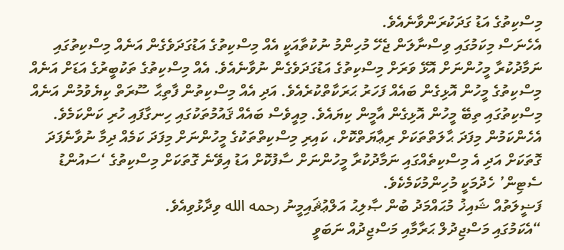މިސްކިތުގެ އަޑު ގަދަކުރަންވާނެއެވެ.
އެހެނަސް މިކަމުގައި ވިސްނާލަން ޖެހޭ މުހިންމު ނުކުތާއަކީ އެއް މިސްކިތުގެ އަޑުގަދަވެގެން އަނެއް މިސްކިތުގައި ނަމާދުކުރާ މީހުންނަށް އޮޅޭ ވަރަށް މިސްކިތުގެ އަޑުގަދަވެގެން ނުވާނެއެވެ. އެއް މިސްކިތުގެ ތަކުބީރުގެ އަޑަށް އަނެއް މިސްކިތުގެ މީހުން އޮޅިގެން ބައެއް ފަހަރު ޙަރަކާތްކުރެއެވެ. އަދި އެއް މިސްކިތުން ފާތިޙާ ސޫރަތް ކިޔެވުމުން އަނެއް މިސްކިތުގައި ތިބޭ މީހުން އޮޅިގެން އާމީން ކިޔައެވެ. މިއީވެސް ބައެއް ޤައުމުތަކުގައި ހިނގާފައި ހުރި ކަންކަމެވެ.
އެހެންކަމުން މިފަދަ ޙާލަތްތަކަށް ރިޢާޔަތްކޮށް، ކައިރި މިސްކިތްތަކުގެ މީހުންނަށް މިފަދަ ކަމެއް ދިމާ ނުވާނެފަދަ ގޮތަކަށް އަދި އެ މިސްކިތެއްގައި ނަމާދުކުރާ މީހުންނަށް ސާފުކޮށް އަޑު އިވޭނެ ގޮތަކަށް މިސްކިތުގެ ‘ސައުންޑު ސެޓިން’ ހެދުމަކީ މުހިންމުކަމެކެވެ.
ފަޟީލަތުއް ޝައިޚު މުޙައްމަދު ބުން ޞާލިޙު އަލްޢުޘައިމީނު رحمه الله ވިދާޅުވިއެވެ.
“އެކަމުގައި މަސްޖިދުލް ޙަރާމާއި މަސްޖިދުއް ނަބަވީ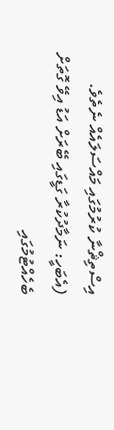އިސްތިޘްނާ ކުރުމުގައި މައްސަލައެއް ނެތެވެ. (އެބަހީ: ނަމާދުކުރާ ގަޑީގައި ބޭރަށް އަޑު އިވޭ ގޮތަށް ބެހެއްޓުމުގައި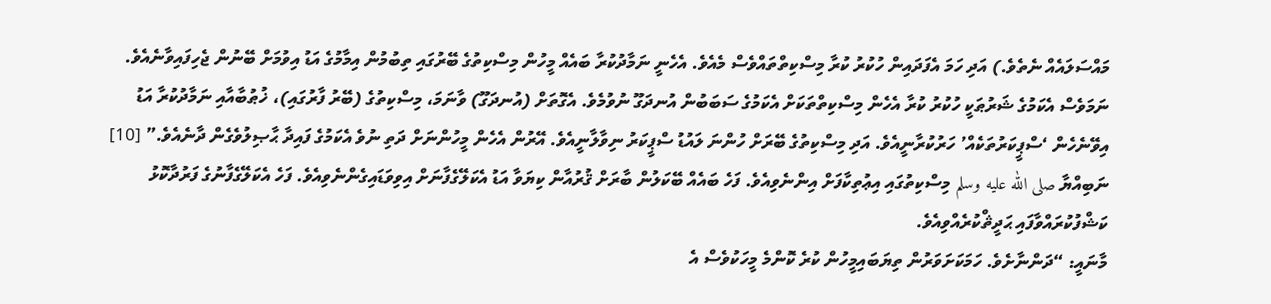މައްސަލައެއް ނެތެވެ.) އަދި ހަމަ އެފަދައިން ހުކުރު ކުރާ މިސްކިތްތައްވެސް މެއެވެ. އެހެނީ ނަމާދުކުރާ ބައެއް މީހުން މިސްކިތުގެ ބޭރުގައި ތިބުމުން އިމާމުގެ އަޑު އިވުމަށް ބޭނުން ޖެހިފައިވާނެއެވެ. ނަމަވެސް އެކަމުގެ ޝަރުޠަކީ ހުކުރު ކުރާ އެހެން މިސްކިތްތަކަށް އެކަމުގެ ސަބަބުން އުނދަގޫ ނުވުމެވެ. އެގޮތަށް (އުނދަގޫ) ވާނަމަ، މިސްކިތުގެ (ބޭރު ފާރުގައި)، ޚުޠުބާއާއި ނަމާދުކުރާ އަޑު އިވޭނެހެން ‘ސްޕީކަރުތަކެއް’ ހަރުކުރާނީއެވެ. އަދި މިސްކިތުގެ ބޭރަށް ހުންނަ ލައުޑު ސްޕީކަރު ނިވާލާނީއެވެ. އޭރުން އެހެން މީހުންނަށް ދަތި ނުވެ އެކަމުގެ ފައިދާ ޙާޞިލުވެގެން ދާނެއެވެ.” [10]
ނަބިއްޔާ صلى الله عليه وسلم މިސްކިތުގައި އިޢުތިކާފަށް އިންނެވިއެވެ. ފަހެ ބައެއް ބޭކަލުން ބާރަށް ޤުރުއާން ކިޔަވާ އަޑު އެކަލޭގެފާނަށް އިވިވަޑައިގެންނެވިއެވެ. ފަހެ އެކަލޭގެފާނުގެ ފަރުދާކޮޅު ކަޝްފުކުރައްވާފައި ޙަދީޘްކުރެއްވިއެވެ.
މާނައީ: “ދަންނާށެވެ. ހަމަކަށަވަރުން ތިޔަބައިމީހުން ކުރެ ކޮންމެ މީހަކުވެސް އެ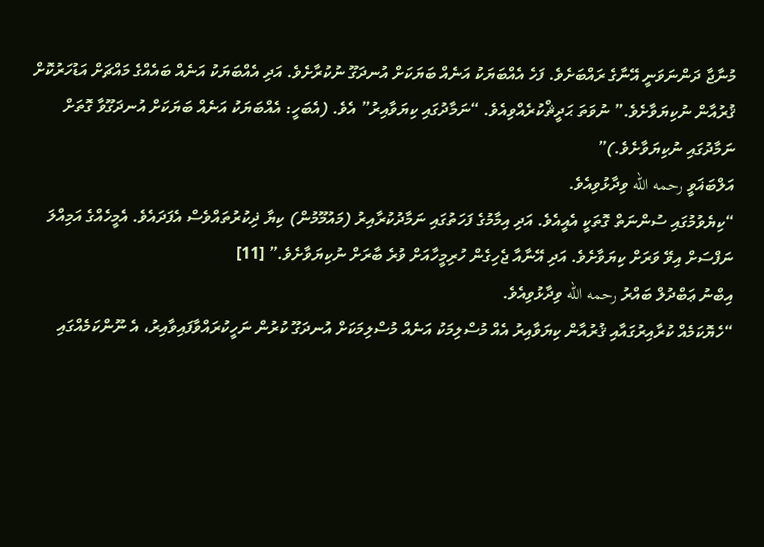މުނާޖާ ދަންނަވަނީ އޭނާގެ ރައްބަށެވެ. ފަހެ އެއްބަޔަކު އަނެއް ބަޔަކަށް އުނދަގޫ ނުކުރާށެވެ. އަދި އެއްބަޔަކު އަނެއް ބައެއްގެ މައްޗަށް އަޑުހަރުކޮށް ޤުރުއާން ނުކިޔަވާށެވެ.” ނުވަތަ ޙަދީޘްކުރެއްވިއެވެ. “ނަމާދުގައި ކިޔަވާއިރު” އެވެ. (އެބަހީ: އެއްބަޔަކު އަނެއް ބަޔަކަށް އުނދަގޫވާ ގޮތަށް ނަމާދުގައި ނުކިޔަވާށެވެ.)”
އަލްބަޣަވީ رحمه الله ވިދާޅުވިއެވެ.
“ކިޔެވުމުގައި ސުންނަތް ގޮތަކީ އެއީއެވެ. އަދި އިމާމުގެ ފަހަތުގައި ނަމާދުކުރާއިރު (މައުމޫމުން) ކިޔާ ޛިކުރުތައްވެސް އެފަދައެވެ. އެމީހެއްގެ އަމިއްލަ ނަފްސަށް އިވޭ ވަރަށް ކިޔަވާށެވެ. އަދި އޭނާއާ ޖެހިގެން ހުރިމީހާއަށް ވުރެ ބާރަށް ނުކިޔަވާށެވެ.” [11]
އިބްނު ޢަބްދުލް ބައްރު رحمه الله ވިދާޅުވިއެވެ.
“ހެޔޮކަމެއް ކުރާއިރުގައާއި ޤުރުއާން ކިޔަވާއިރު އެއް މުސްލިމަކު އަނެއް މުސްލިމަކަށް އުނދަގޫ ކުރުން ނަހީކުރައްވާފައިވާއިރު، އެ ނޫންކަމެއްގައި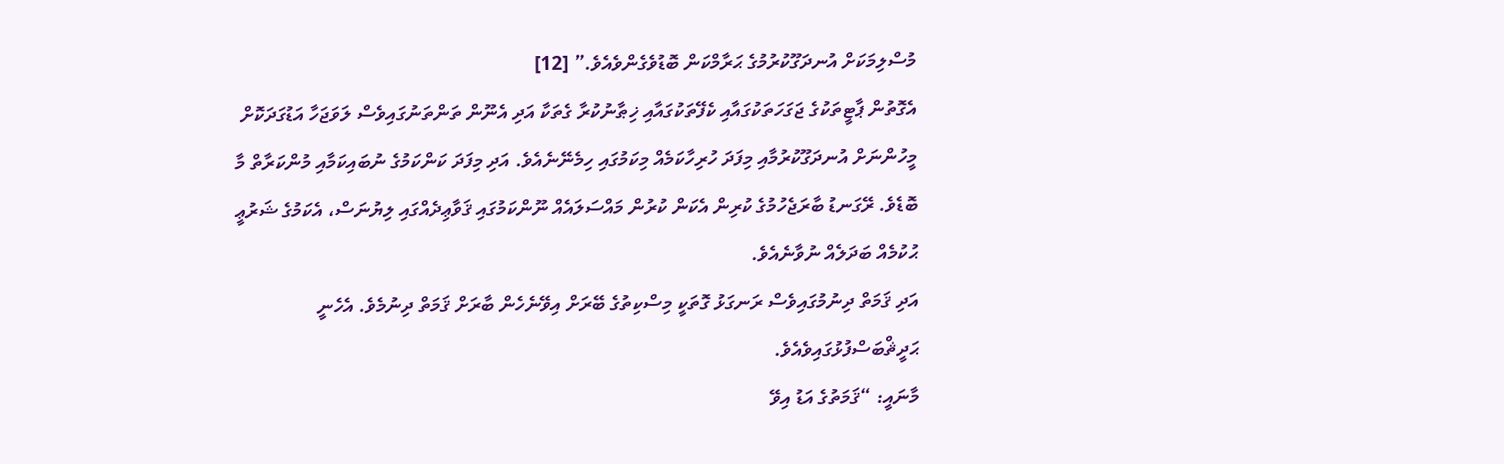މުސްލިމަކަށް އުނދަގޫކުރުމުގެ ޙަރާމްކަން ބޮޑުވެގެންވެއެވެ.” [12]
އެގޮތުން ޕާޓީތަކުގެ ޖަގަހަތަކުގައާއި ކެފޭތަކުގައާއި ޚިޠާނުކުރާ ގެތަކާ އަދި އެނޫން ތަންތަނުގައިވެސް ލަވަޖަހާ އަޑުގަދަކޮށް މީހުންނަށް އުނދަގޫކުރުމާއި މިފަދަ ހުރިހާކަމެއް މިކަމުގައި ހިމެނޭނެއެވެ. އަދި މިފަދަ ކަންކަމުގެ ނުބައިކަމާއި މުންކަރާތް މާ ބޮޑެވެ. ރޭގަނޑު ބާރަޖެހުމުގެ ކުރިން އެކަން ކުރުން މައްސަލައެއް ނޫންކަމުގައި ޤަވާޢިދެއްގައި ލިޔުނަސް، އެކަމުގެ ޝަރުޢީ ޙުކުމެއް ބަދަލެއް ނުވާނެއެވެ.
އަދި ޤަމަތް ދިނުމުގައިވެސް ރަނގަޅު ގޮތަކީ މިސްކިތުގެ ބޭރަށް އިވޭނެހެން ބާރަށް ޤަމަތް ދިނުމެވެ. އެހެނީ ޙަދީޘްބަސްފުޅުގައިވެއެވެ.
މާނައީ: “ޤަމަތުގެ އަޑު އިވޭ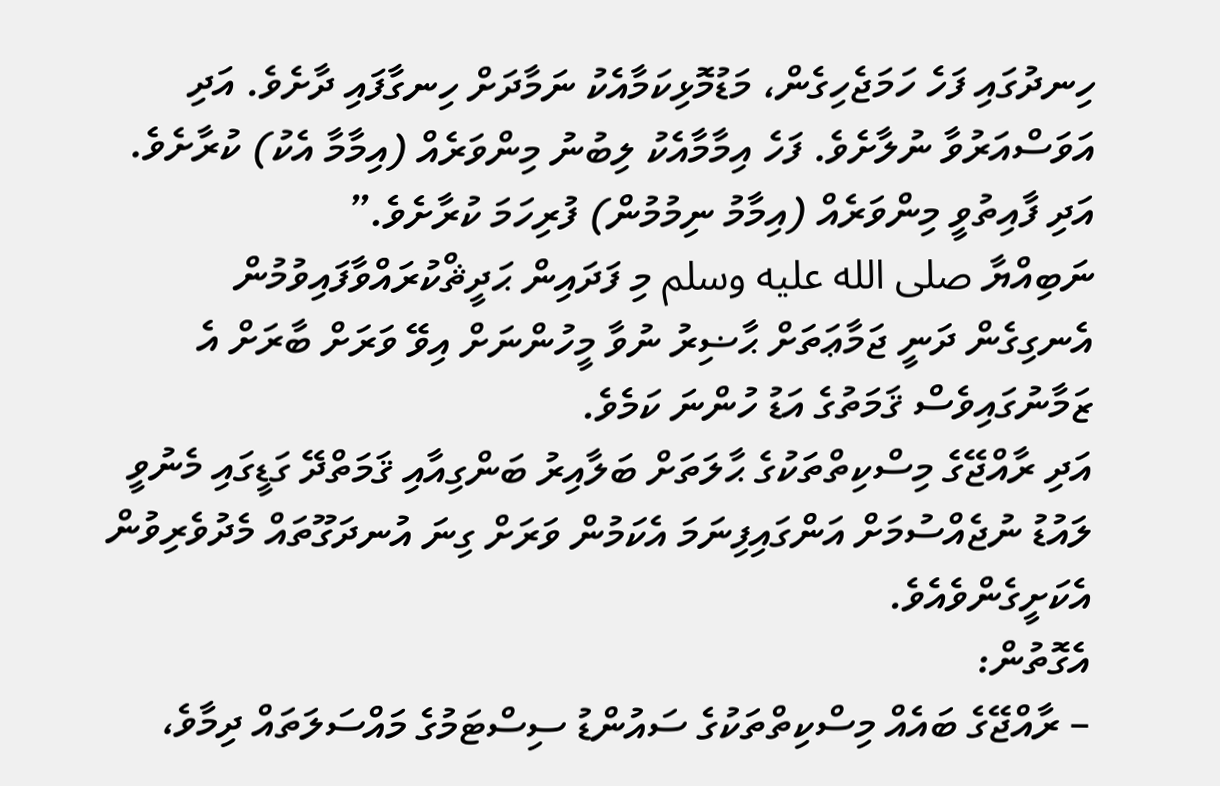ހިނދުގައި ފަހެ ހަމަޖެހިގެން، މަޑުމޮޅިކަމާއެކު ނަމާދަށް ހިނގާފައި ދާށެވެ. އަދި އަވަސްއަރުވާ ނުލާށެވެ. ފަހެ އިމާމާއެކު ލިބުނު މިންވަރެއް (އިމާމާ އެކު) ކުރާށެވެ. އަދި ފާއިތުވީ މިންވަރެއް (އިމާމު ނިމުމުން) ފުރިހަމަ ކުރާށެވެ.”
ނަބިއްޔާ صلى الله عليه وسلم މި ފަދައިން ޙަދީޘްކުރައްވާފައިވުމުން އެނގިގެން ދަނީ ޖަމާޢަތަށް ޙާޟިރު ނުވާ މީހުންނަށް އިވޭ ވަރަށް ބާރަށް އެ ޒަމާނުގައިވެސް ޤަމަތުގެ އަޑު ހުންނަ ކަމެވެ.
އަދި ރާއްޖޭގެ މިސްކިތްތަކުގެ ޙާލަތަށް ބަލާއިރު ބަންގިއާއި ޤަމަތްދޭ ގަޑީގައި މެނުވީ ލައުޑު ނުޖެއްސުމަށް އަންގައިފިނަމަ އެކަމުން ވަރަށް ގިނަ އުނދަގޫތައް މެދުވެރިވުން އެކަށީގެންވެއެވެ.
އެގޮތުން:
– ރާއްޖޭގެ ބައެއް މިސްކިތްތަކުގެ ސައުންޑު ސިސްޓަމުގެ މައްސަލަތައް ދިމާވެ،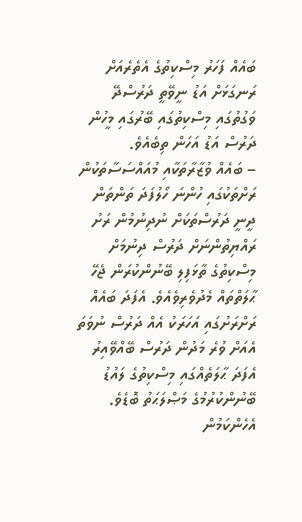ބައެއް ފަހަރު މިސްކިތުގެ އެތެރެއަށް ރަނގަޅަށް އަޑު ނީވޭތީ ދަރުސްދޭ ވަގުތުގައި މިސްކިތުގައި ބޭރުގައި މީހުން ދަރުސް އަޑު އަހަން ތިބެއެވެ.
– ބައެއް ވުޒާރާތަކާއި މުއައްސަސާތަކުން ރަށްތަކުގައި ހުންނަ ހޯލުފަދަ ތަންތަން ދީނީ ދަރުސްތަކަށް ނުދިނުމުން ރަށު ރައްޔިތުންނަށް ދަރުސް ދިނުމަށް މިސްކިތުގެ ތާޅަފިލި ބޭނުންކުރަން ޖެހޭ ޙާލަތްތައް މެދުވެރިވެއެވެ. އެފަދަ ބައެއް ރަށްރަށުގައި އަހަރަކު އެއް ދަރުސް ނުވަތަ އެއަށް ވުރެ މަދުން ދަރުސް ބޭއްވޭއިރު އެފަދަ ޙާލަތެއްގައި މިސްކިތުގެ ލައުޑު ބޭނުންކުރުމުގެ މަޞްލަޙަތު ބޮޑެވެ.
އެހެންކަމުން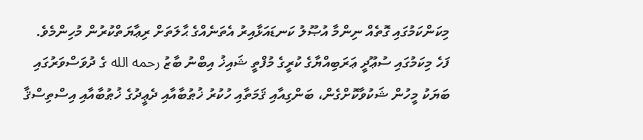މިކަންކަމުގައި ގޮތެއް ނިންމާ އުޞޫލު ކަނޑައަޅާއިރު އެތަނެއްގެ ޙާލަތަށް ރިޢާޔަތްކުރުން މުހިންމެވެ.
ފަހެ މިކަމުގައި ސުޢޫދީ ޢަރަބިއްޔާގެ ކުރީގެ މުފްތީ ޝައިޚު އިބްނު ބާޒު رحمه الله ގެ ދުވަސްވަރުގައި ބަޔަކު މީހުން ޝަކުވާކޮށްގެން، ބަންގިއާއި ޤަމަތާއި ހުކުރު ޚުޠުބާއާއި ދެޢީދުގެ ޚުޠުބާއާއި އިސްތިސްޤާ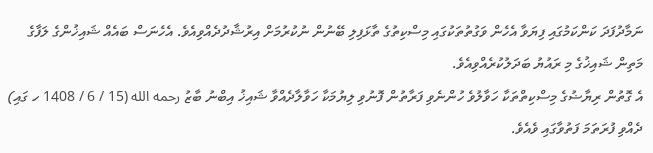ނަމާދުފަދަ ކަންކަމުގައި ފިޔަވާ އެހެން ވަގުތުތަކުގައި މިސްކިތުގެ ތާޅަފިލި ބޭނުން ނުކުރުމަށް އިރުޝާދުދެއްވިއެވެ. އެހެނަސް ބައެއް ޝައިޚުންގެ ލަފާގެ މަތިން ޝައިޚުގެ މި ރައުޔު ބަދަލުކުރެއްވިއެވެ.
އެ ގޮތުން ރިޔާޟުގެ މިސްކިތްތަކާ ހަވާލުވެ ހުންނެވި ފަރާތުން ފޮނުވި ލިޔުމަކާ ހަވާލާދެއްވާ ޝައިޚު އިބްނު ބާޒު رحمه الله (15 / 6 / 1408 ހ ގައި) ދެއްވި ފުރަތަމަ ފަތުވާގައި ވެއެވެ.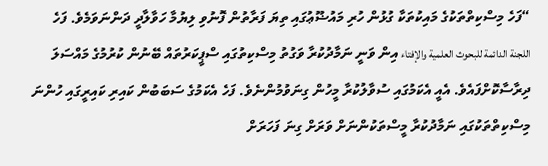“ފަހެ މިސްކިތްތަކުގެ މައިކުތަކާ ގުޅުން ހުރި މައުޟޫޢުގައި ތިޔަ ފަރާތުން ފޮނުވި ލިޔުމާ ހަވާލާދީ ދަންނަވަމެވެ. ފަހެ اللجنة الدائمة للبحوث العلمية والإفتاء އިން ވަނީ ނަމާދުކުރާ ވަގުތު މިސްކިތުގައި ސްޕީކަރުތައް ބޭނުން ކުރުމުގެ މައްސަލަ ދިރާސާކޮށްފައެވެ. އެއީ އެކަމުގައި ސުވާލުކުރާ މީހުން ގިނަވުމުންނެވެ. ފަހެ އެކަމުގެ ސަބަބުން ކައިރި ކައިރީގައި ހުންނަ މިސްކިތްތަކުގައި ނަމާދުކުރާ މީސްތަކުންނަށް ވަރަށް ގިނަ ފަހަރަށް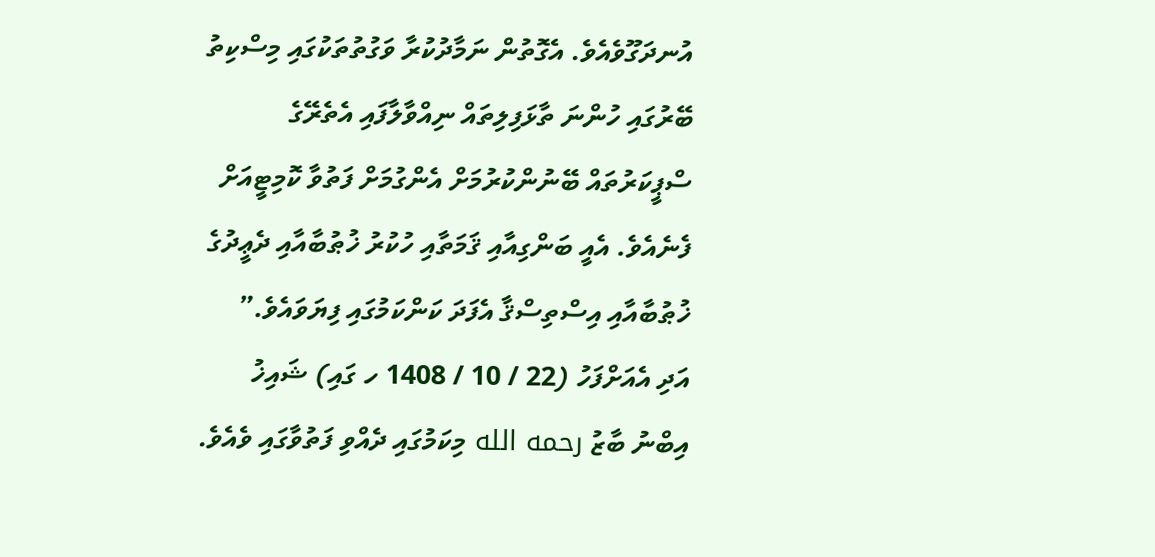އުނދަގޫވެއެވެ. އެގޮތުން ނަމާދުކުރާ ވަގުތުތަކުގައި މިސްކިތު ބޭރުގައި ހުންނަ ތާޅަފިލިތައް ނިއްވާލާފައި އެތެރޭގެ ސްޕީކަރުތައް ބޭނުންކުރުމަށް އެންގުމަށް ފަތުވާ ކޮމިޓީއަށް ފެނެއެވެ. އެއީ ބަންގިއާއި ޤަމަތާއި ހުކުރު ޚުޠުބާއާއި ދެޢީދުގެ ޚުޠުބާއާއި އިސްތިސްޤާ އެފަދަ ކަންކަމުގައި ފިޔަވައެވެ.”
އަދި އެއަށްފަހު (22 / 10 / 1408 ހ ގައި) ޝައިޚު އިބްނު ބާޒު رحمه الله މިކަމުގައި ދެއްވި ފަތުވާގައި ވެއެވެ.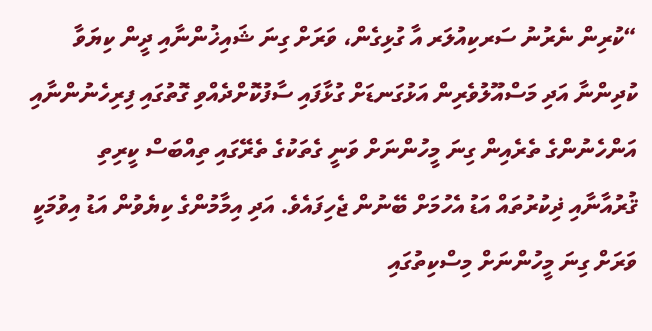“ކުރިން ނެރުނު ސަރކިއުލަރ އާ ގުޅިގެން، ވަރަށް ގިނަ ޝައިޚުންނާއި ދީން ކިޔަވާ ކުދިންނާ އަދި މަސްއޫލުވެރިން އަޅުގަނޑަށް ގުޅާފައި ސާފުކޮށްދެއްވި ގޮތުގައި ފިރިހެނުންނާއި އަންހެނުންގެ ތެރެއިން ގިނަ މީހުންނަށް ވަނީ ގެތަކުގެ ތެރޭގައި ތިއްބަސް ކީރިތި ޤުރުއާނާއި ޛިކުރުތައް އަޑު އެހުމަށް ބޭނުން ޖެހިފައެވެ. އަދި އިމާމުންގެ ކިޔެވުން އަޑު އިވުމަކީ ވަރަށް ގިނަ މީހުންނަށް މިސްކިތުގައި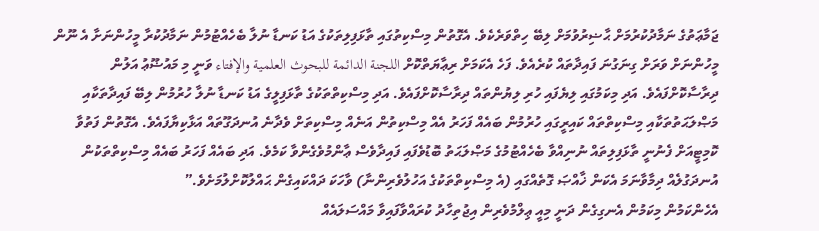ޖަމާޢަތުގެ ނަމާދުކުރުމަށް ޙާޟިރުވުމަށް ލިބޭ ހިތްވަރެކެވެ. އެގޮތުން މިސްކިތުގައި ތާޅަފިލިތަކުގެ އަޑު ކަނޑާ ނުލާ ބެހެއްޓުމުން ނަމާދުކުރާ މީހުންނަށާ އެ ނޫން މީހުންނަށް ވަރަށް ގިނަގުނަ ފައިދާތައް ކުރެއެވެ. ފަހެ އެކަމަށް ރިޢާޔަތްކޮށް اللجنة الدائمة للبحوث العلمية والإفتاء ވަނީ މި މައުޟޫޢު އަލުން ދިރާސާކޮށްފައެވެ. އަދި މިކަމުގައި ލިޔެފައި ހުރި ލިޔުންތައް ދިރާސާކޮށްފައެވެ. އަދި މިސްކިތްތަކުގެ ތާޅަފިލީގެ އަޑު ކަނޑާ ނުލާ ހުރުމުން ލިބޭ ފައިދާތަކާއި މަޞްލަޙަތުތަކާއި މިސްކިތްތައް ކައިރީގައި ހުރުމުން ބައެއް ފަހަރު އެއް މިސްކިތުން އަނެއް މިސްކިތަށް ވެދާނެ އުނދަގޫތައް އަޅާކިޔާފައެވެ. އެގޮތުން ފަތުވާ ކޮމިޓީއަށް ފެނުނީ ތާޅަފިލިތައް ނުނިއްވާ ބެހެއްޓުމުގެ މަޞްލަޙަތު ބޮޑުވެފައި ފައިދާވެސް ޢާންމުވެގެންވާ ކަމެވެ. އަދި ބައެއް ފަހަރު ބައެއް މިސްކިތްތަކުން އުނދަގުލެއް ދިމާވާނަމަ އެކަން ޚާއްޞަ ގޮތެއްގައި (އެ މިސްކިތްތަކުގެ އަހުލުވެރިންނާ) ވާހަކަ ދައްކައިގެން ޙައްލުކޮށްލުމަށެވެ.”
އެހެންކަމުން މިކަމުން އެނގިގެން ދަނީ މިއީ ޢިލްމުވެރިން އިޖުތިހާދު ކުރައްވާފައިވާ މައްސަލައެއް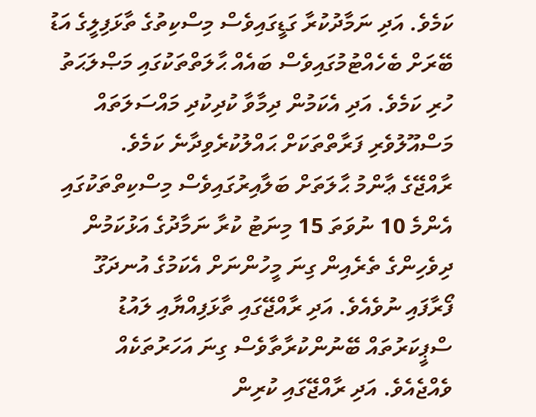ކަމެވެ. އަދި ނަމާދުކުރާ ގަޑީގައިވެސް މިސްކިތުގެ ތާޅަފިލީގެ އަޑު ބޭރަށް ބެހެއްޓުމުގައިވެސް ބައެއް ޙާލަތްތަކުގައި މަޞްލަޙަތު ހުރި ކަމެވެ. އަދި އެކަމުން ދިމާވާ ކުދިކުދި މައްސަލަތައް މަސްއޫލުވެރި ފަރާތްތަކަށް ޙައްލުކުރެވިދާނެ ކަމެވެ.
ރާއްޖޭގެ ޢާންމު ޙާލަތަށް ބަލާއިރުގައިވެސް މިސްކިތްތަކުގައި އެންމެ 10 ނުވަތަ 15 މިނަޓު ކުރާ ނަމާދުގެ އަޅުކަމުން ދިވެހިންގެ ތެރެއިން ގިނަ މީހުންނަށް އެކަމުގެ އުނދަގޫ ފޯރާފައި ނުވެއެވެ. އަދި ރާއްޖޭގައި ތާޅަފިއްޔާއި ލައުޑު ސްޕީކަރުތައް ބޭނުންކުރާތާވެސް ގިނަ އަހަރުތަކެއް ވެއްޖެއެވެ. އަދި ރާއްޖޭގައި ކުރިން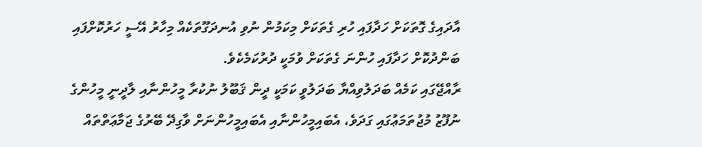އާދައިގެ ގޮތަކަށް ހަދާފައި ހުރި ގެތަކަށް މިކަމުން ނުވި އުނދަގޫތަކެއް މިހާރު އޭސީ ހަރުކޮށްފައި ބަންދުކޮށް ހަދާފައި ހުންނަ ގެތަކަށް ވުމަކީ ދުރުކަމެކެވެ.
ރާއްޖޭގައި ކަމެއް ބަދަލުވިއްޔާ ބަދަލުވީ ކަމަކީ ދީން ޤަބޫލު ނުކުރާ މީހުންނާއި ލާދީނީ މީހުންގެ ނުފޫޒު މުޖުތަމަޢުގައި ގަދަވެ، އެބައިމީހުންނާއި އެބައިމީހުންނަށް ވާގިދޭ ބޭރުގެ ޖަމާޢަތްތައް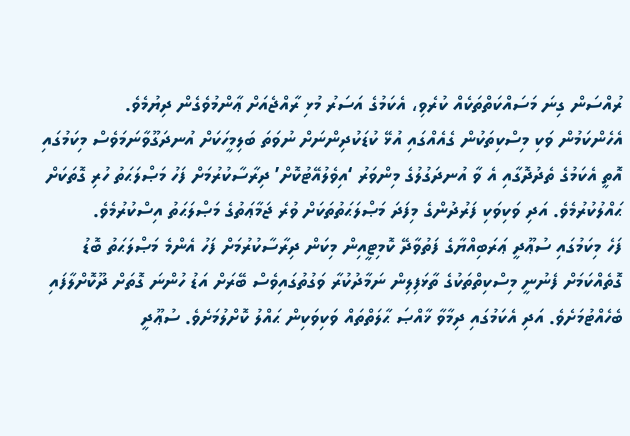ރުއްސަން ގިނަ މަސައްކަތްތަކެއް ކުރެވި، އެކަމުގެ އަސަރު މުޅި ރާއްޖެއަށް ޢާންމުވެގެން ދިޔުމެވެ.
އެހެންކަމުން ވަކި މިސްކިތަކުން ގެއެއްގައި އުޅޭ ކުޑަކުދިންނަށް ނުވަތަ ބަލިމީހަކަށް އުނދަގޫވާނަމަވެސް މިކަމުގައި އޮތީ އެކަމުގެ ތެދުދޮގާއި އެ ވާ އުނދަގުލުގެ މިންވަރު ‘އިވެލުއޭޓުކޮށް’ ދިރާސާކުރުމަށް ފަހު މަޞްލަޙަތު ހުރި ގޮތަކަށް ޙައްލުކުރުމެވެ. އަދި ވަކިވަކި ފަރުދުންގެ މިފަދަ މަޞްލަޙަތުތަކަށް ވުރެ ޖަމާޢަތުގެ މަޞްލަޙަތު އިސްކުރުމެވެ.
ފަހެ މިކަމުގައި ސުޢޫދީ ޢަރަބިއްޔާގެ ފަތުވާދޭ ކޮމިޓީއިން މިކަން ދިރާސާކުރުމަށް ފަހު އެންމެ މަޞްލަޙަތު ބޮޑު ގޮތެއްކަމަށް ފެނުނީ މިސްކިތްތަކުގެ ތާޅަފިލިން ނަމާދުކުރާ ވަގުތުގައިވެސް ބޭރަށް އަޑު ހުންނަ ގޮތަށް ދޫކޮށްލާފައި ބެހެއްޓުމަށެވެ. އަދި އެކަމުގައި ދިމާވާ ޚާއްޞަ ޙާލަތްތައް ވަކިވަކިން ޙައްލު ކޮށްލުމަށެވެ. ސުޢޫދީ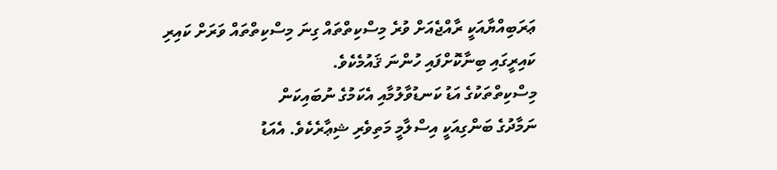ޢަރަބިއްޔާއަކީ ރާއްޖެއަށް ވުރެ މިސްކިތްތައް ގިނަ މިސްކިތްތައް ވަރަށް ކައިރި ކައިރީގައި ބިނާކޮށްފައި ހުންނަ ޤައުމެކެވެ.
މިސްކިތްތަކުގެ އަޑު ކަނޑުވާލުމާއި އެކަމުގެ ނުބައިކަން
ނަމާދުގެ ބަންގިއަކީ އިސްލާމީ މަތިވެރި ޝިޢާރެކެވެ. އެއަޑު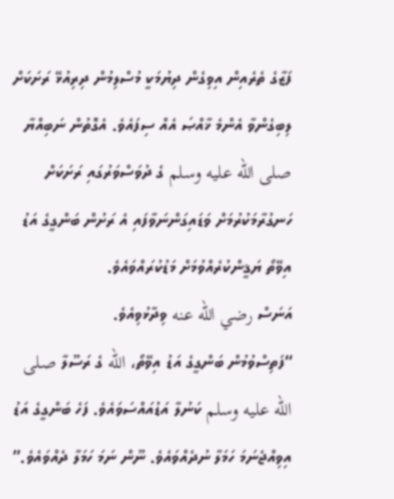ފަޒާގެ ތެރެއިން އިވިގެން ދިޔުމަކީ މުސްލިމުން ދިރިއުޅޭ ރަށަކަށް ލިބިގެންވާ އެންމެ ޚާއްޞަ އެއް ސިފައެވެ. އެގޮތުން ނަބިއްޔާ صلى الله عليه وسلم ގެ ދުވަސްވަރުގައި ރަށަކަށް ހަނގުރާމަކުރުމަށް ވަޑައިގަންނަވާފައި އެ ރަށުން ބަންގީގެ އަޑު އިވޭތޯ ޔަޤީންކުރެއްވުމަށް މަޑުކުރައްވައެވެ.
އަނަސް رضي الله عنه ވިދާޅުވިއެވެ.
“ފަތިސްވުމުން ބަންގީގެ އަޑު އިވޭތޯ، الله ގެ ރަސޫލާ صلى الله عليه وسلم ކަނުލާ އަޑުއައްސަވައެވެ. ފަހެ ބަންގީގެ އަޑު އިވިއްޖެނަމަ ހަމަލާ ނުދެއްވައެވެ. ނޫން ނަމަ ހަމަލާ ދެއްވައެވެ.”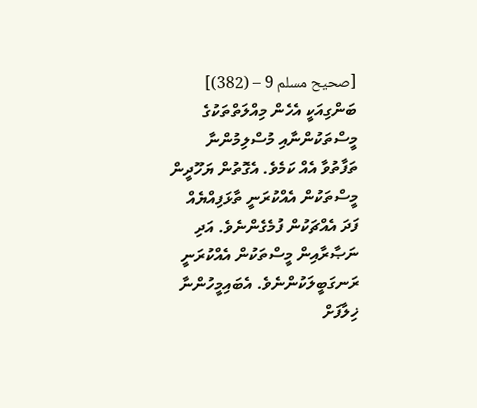[صحيح مسلم 9 – (382)]
ބަންގިއަކީ އެހެން މިއްލަތްތަކުގެ މީސްތަކުންނާއި މުސްލިމުންނާ ތަފާތުވާ އެއް ކަމެވެ. އެގޮތުން ޔަހޫދީން މީސްތަކުން އެއްކުރަނީ ތާޅަފިއްޔެއް ފަދަ އެއްޗަކުން ފުމެގެންނެވެ. އަދި ނަޞާރާއިން މީސްތަކުން އެއްކުރަނީ ރަނގަބީލަކުންނެވެ. އެބައިމީހުންނާ ޚިލާފަށް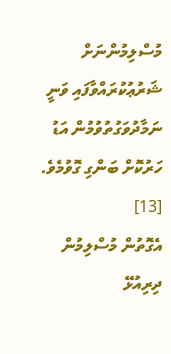މުސްލިމުންނަށް ޝަރުޢުކުރައްވާފައި ވަނީ ނަމާދުވަގުތުވުމުން އަޑު ހަރުކޮށް ބަންގި ގޮވުމެވެ. [13]
އެގޮތުން މުސްލިމުން ދިރިއުޅޭ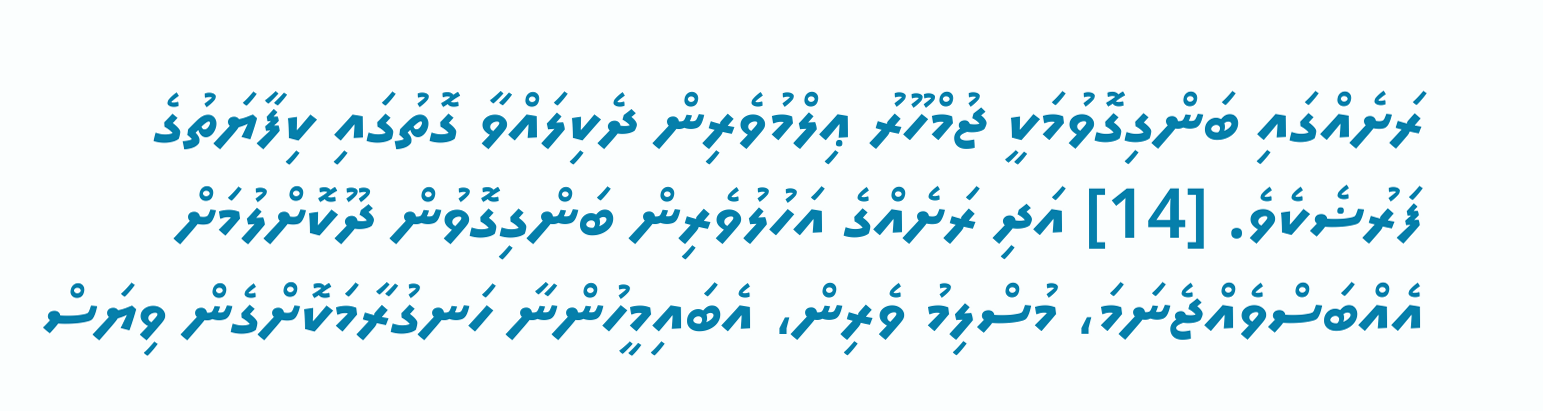ރަށެއްގައި ބަންގިގޮވުމަކީ ޖުމްހޫރު ޢިލްމުވެރިން ދެކިލައްވާ ގޮތުގައި ކިފާޔަތުގެ ފަރުޟެކެވެ. [14] އަދި ރަށެއްގެ އަހުލުވެރިން ބަންގިގޮވުން ދޫކޮށްލުމަށް އެއްބަސްވެއްޖެނަމަ، މުސްލިމު ވެރިން، އެބައިމީހުންނާ ހަނގުރާމަކޮށްގެން ވިޔަސް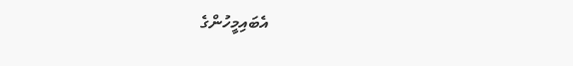އެބައިމީހުންގެ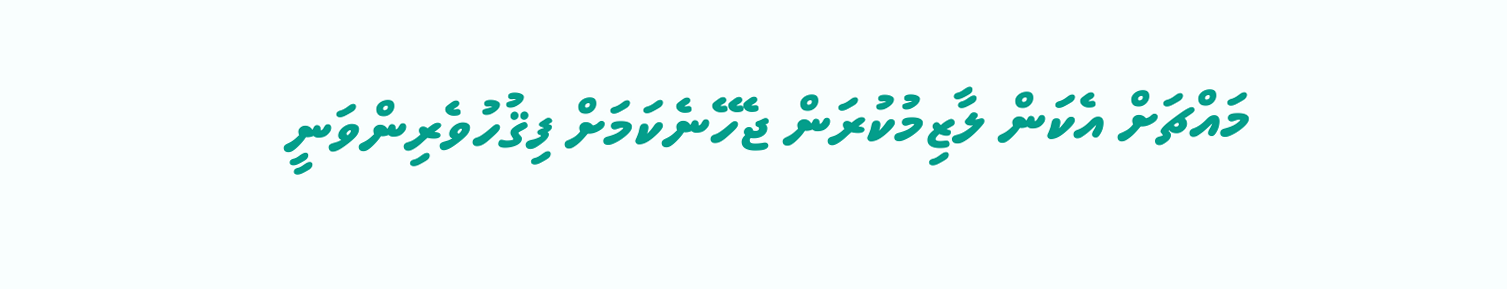މައްޗަށް އެކަން ލާޒިމުކުރަން ޖެހޭނެކަމަށް ފިޤުހުވެރިންވަނީ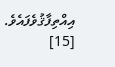އިއްތިފާޤުވެފައެވެ. [15]